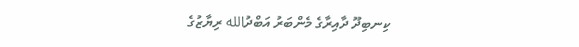ކިނބިދޫ ދާއިރާގެ މެންބަރު އަބްދުالله ރިޔާޒުގެ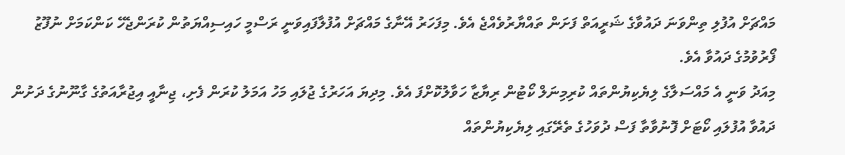މައްޗަށް އުފުލި ތިންވަނަ ދައުވާގެ ޝަރީއަތް ފަށަން ތައްޔާރުވެއްޖެ އެވެ. މިފަހަރު އޭނާގެ މައްޗަށް އުފުލާފައިވަނީ ރަސްމީ ހައިސިއްޔަތުން ކުރަންޖެހޭ ކަންކަމަށް ނުފޫޒު ފޯރުވުމުގެ ދައުވާ އެވެ.
މިއަދު ވަނީ އެ މައްސަލާގެ ލިޔެކިޔުންތައް ކުރިމިނަލް ކޯޓުން ރިޔާޒާ ހަވާލުކޮށްފަ އެވެ. މިދިޔަ އަހަރުގެ ޖުލައި މަހު އަމަލު ކުރަން ފެށި، ޖިނާއީ އިޖުރާއަތުގެ ގާނޫނުގެ ދަށުން ދައުވާ އުފުލައި ކޯޓަށް ފޮނުވާތާ ފަސް ދުވަހުގެ ތެރޭގައި ލިޔެކިޔުންތައް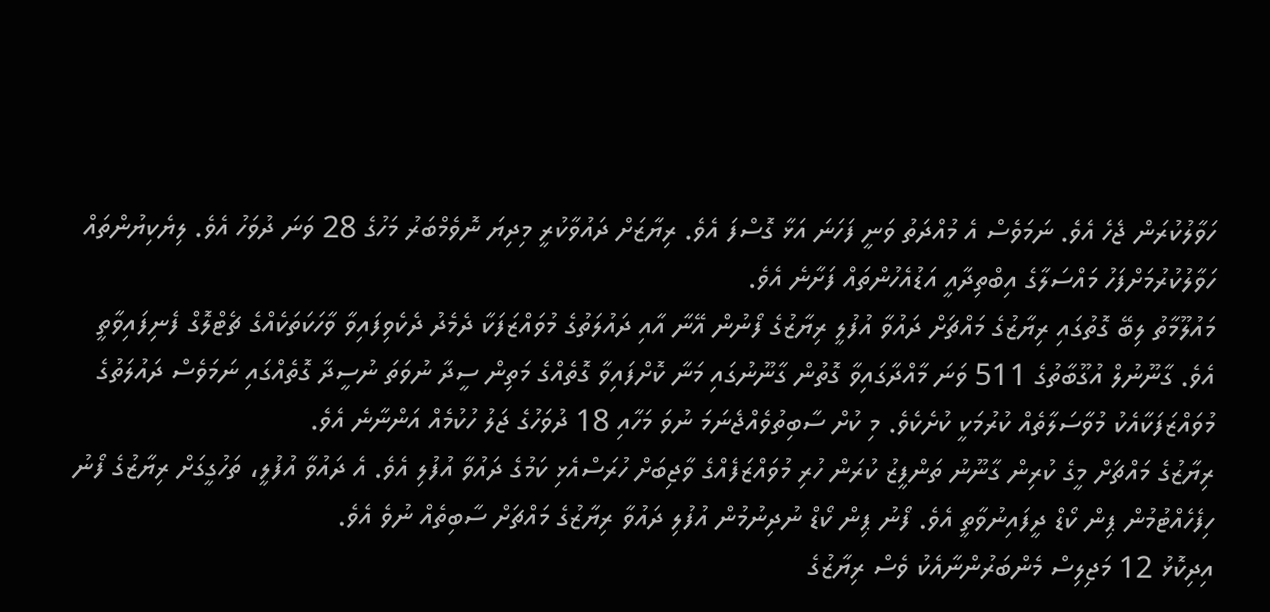ހަވާލުކުރަން ޖެހެ އެވެ. ނަމަވެސް އެ މުއްދަތު ވަނީ ފަހަނަ އަޅާ ގޮސްފަ އެވެ. ރިޔާޒަށް ދައުވާކުރީ މިދިޔަ ނޮވެމްބަރު މަހުގެ 28 ވަނަ ދުވަހު އެވެ. ލިޔެކިޔުންތައް ހަވާލުކުރުމަށްފަހު މައްސަލާގެ އިބްތިދާއީ އަޑުއެހުންތައް ފަށާނެ އެވެ.
މައުލޫމާތު ލިބޭ ގޮތުގައި ރިޔާޒުގެ މައްޗަށް ދައުވާ އުފުލީ ރިޔާޒުގެ ފޯނުން އޭނާ އާއި ދައުލަތުގެ މުވައްޒަފަކާ ދެމެދު ދެކެވިފައިވާ ވާހަކަތަކެއްގެ ޗެޓްލޮގް ފެނިފައިވާތީ އެވެ. ގާނޫނުލް އުގޫބާތުގެ 511 ވަނަ މާއްދާގައިވާ ގޮތުން ގާނޫނުގައި މަނާ ކޮށްފައިވާ ގޮތެއްގެ މަތިން ސީދާ ނުވަތަ ނުސީދާ ގޮތެއްގައި ނަމަވެސް ދައުލަތުގެ މުވައްޒަފަކާއެކު މުވާސަލާތެއް ކުރުމަކީ ކުށެކެވެ. މި ކުށް ސާބިތުވެއްޖެނަމަ ނުވަ މަހާއި 18 ދުވަހުގެ ޖަލު ހުކުމެއް އަންނާނެ އެވެ.
ރިޔާޒުގެ މައްޗަށް މީގެ ކުރިން ގާނޫނު ތަންފީޒު ކުރަން ހުރި މުވައްޒަފެއްގެ ވާޖިބަށް ހުރަސްއެޅި ކަމުގެ ދައުވާ އުފުލި އެވެ. އެ ދައުވާ އުފުލީ، ތަހުގީގަށް ރިޔާޒުގެ ފޯނު ހިފެހެއްޓުމުން ޕިން ކޯޑް ދީފައިނުވާތީ އެވެ. ފޯނު ޕިން ކޯޑް ނުދިނުމުން އުފުލި ދައުވާ ރިޔާޒުގެ މައްޗަށް ސާބިތެއް ނުވެ އެވެ.
އިދިކޮޅު 12 މަޖިލިސް މެންބަރުންނާއެކު ވެސް ރިޔާޒުގެ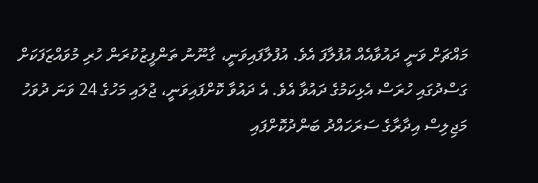މައްޗަށް ވަނީ ދައުވާއެއް އުފުލާފަ އެވެ. އުފުލާފައިވަނީ، ގާނޫނު ތަންފީޒުކުރަން ހުރި މުވައްޒަފަކަށް ގަސްދުގައި ހުރަސް އެޅިކަމުގެ ދައުވާ އެވެ. އެ ދައުވާ ކޮށްފައިވަނީ، ޖުލައި މަހުގެ 24 ވަނަ ދުވަހު މަޖިލިސް އިދާރާގެ ސަރަހައްދު ބަންދުކޮށްފައި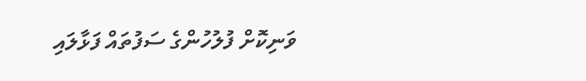ވަނިކޮށް ފުލުހުންގެ ސަފުތައް ފަޅާލައި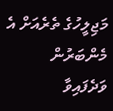މަޖިލީހުގެ ތެރެއަށް އެ މެންބަރުން ވަދެފައިވާ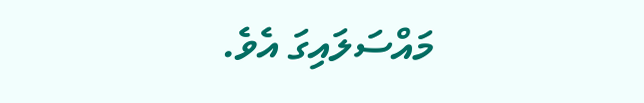މައްސަލައިގަ އެވެ.